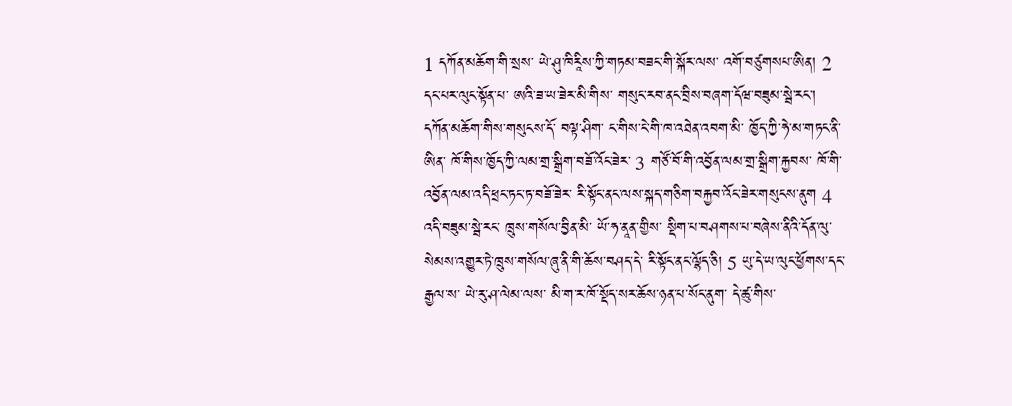1 དཀོན་མཆོག་གི་སྲས་ ཡེ་ཤུ་ཁིརཱིས་ཀྱི་གཏམ་བཟང་གི་སྐོར་ལས་ འགོ་བཙུགསཔ་ཨིན། 2 དང་པར་ལུང་སྟོན་པ་ ཨའི་ཟ་ཡ་ཟེར་མི་གིས་ གསུང་རབ་ནང་བྲིས་བཞག་དོཝ་བཟུམ་སྦེ་རང་། དཀོན་མཆོག་གིས་གསུངས་དོ་ བལྟ་ཤིག་ ང་གིས་ངེ་གི་ཁ་འཐེན་འབག་མི་ ཁྱོད་ཀྱི་ཧེ་མ་གཏང་ནི་ཨིན་ ཁོ་གིས་ཁྱོད་ཀྱི་ལམ་གྲ་སྒྲིག་བཟོ་འོང་ཟེར་ 3 གཙོ་བོ་གི་འབྱོན་ལམ་གྲ་སྒྲིག་རྐྱབས་ ཁོ་གི་འབྱོན་ལམ་འདི་ཕྲང་ཏང་ཏ་བཟོ་ཟེར་ རི་སྟོང་ནང་ལས་སྐད་གཅིག་བརྐྱབ་འོང་ཟེར་གསུངས་ནུག 4 འདི་བཟུམ་སྦེ་རང་ ཁྲུས་གསོལ་བྱིན་མི་ ཡོ་ཧ་ནཱན་གྱིས་ སྡིག་པ་བཤགས་པ་བཞེས་ནིའི་དོན་ལུ་ སེམས་འགྱུར་ཏེ་ཁྲུས་གསོལ་ཞུ་ནི་གི་ཆོས་བཤད་དེ་ རི་སྟོང་ནང་ལྷོད་ཅི། 5 ཡུ་དེ་ཡ་ལུང་ཕྱོགས་དང་ རྒྱལ་ས་ ཡེ་རུ་ཤ་ལེམ་ལས་ མི་ག་ར་ཁོ་སྡོད་སར་ཆོས་ཉན་པ་སོང་ནུག་ དེ་ཚུ་གིས་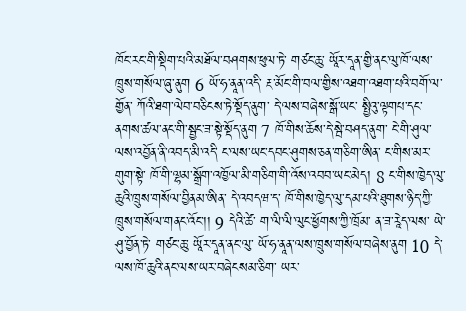ཁོང་རང་གི་སྡིག་པའི་མཐོལ་བཤགས་ཕུལ་ཏེ་ གཙང་ཆུ་ ཡཱོར་དཱན་གྱི་ནང་ལུ་ཁོ་ལས་ཁྲུས་གསོལ་ཞུ་ནུག 6 ཡོ་ཧ་ནཱན་འདི་ རྔ་མོང་གི་བལ་གྱིས་འཐག་འཐག་པའི་བགོ་ལ་གྱོན་ ཀོའི་ཐག་ལེབ་བཅིངས་ཏེ་སྡོད་ནུག་ དེ་ལས་བཞེས་སྒོ་ཡང་ སྤྱིའུ་ལྟགཔ་དང་ནགས་ཚལ་ནང་གི་སྦྱང་ཟ་སྟེ་སྡོད་ནུག 7 ཁོ་གིས་ཆོས་དེ་སྦེ་བཤད་ནུག་ ངེ་གི་ཤུལ་ལས་འབྱོན་ནི་འབད་མི་འདི་ ང་ལས་ཡང་དབང་ཤུགས་ཅན་གཅིག་ཨིན་ ང་གིས་མར་གུག་སྟེ་ ཁོ་གི་ལྷམ་སྒྲོག་འཁྱོལ་མི་གཅིག་གི་འོས་འབབ་ཡང་མེད། 8 ང་གིས་ཁྱེད་ལུ་ཆུའི་ཁྲུས་གསོལ་བྱིནམ་ཨིན་ དེ་འབདཝ་ད་ ཁོ་གིས་ཁྱེད་ལུ་དམ་པའི་ཐུགས་ཉིད་ཀྱི་ཁྲུས་གསོལ་གནང་འོང་།། 9 དེའི་ཚེ་ ག་ལི་ལི་ལུང་ཕྱོགས་ཀྱི་ཁྲོམ་ ན་ཟ་རཱེད་ལས་ ཡེ་ཤུ་བྱོན་ཏེ་ གཙང་ཆུ་ ཡཱོར་དཱན་ནང་ལུ་ ཡོ་ཧ་ནཱན་ལས་ཁྲུས་གསོལ་བཞེས་ནུག 10 དེ་ལས་ཁོ་ཆུའི་ནང་ལས་ཡར་བཞེངསམ་ཅིག་ ཡར་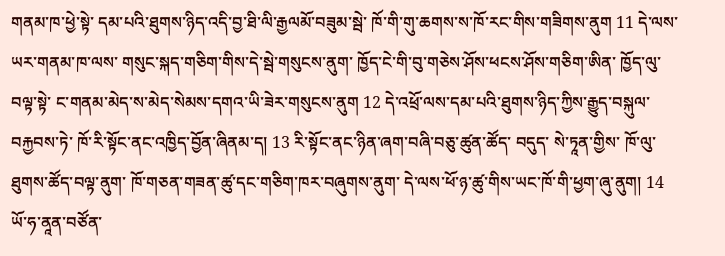གནམ་ཁ་ཕྱེ་སྟེ་ དམ་པའི་ཐུགས་ཉིད་འདི་བྱ་ཐི་ལི་རྒྱལམོ་བཟུམ་སྦེ་ ཁོ་གི་གུ་ཆགས་ས་ཁོ་རང་གིས་གཟིགས་ནུག 11 དེ་ལས་ཡར་གནམ་ཁ་ལས་ གསུང་སྐད་གཅིག་གིས་དེ་སྦེ་གསུངས་ནུག་ ཁྱོད་ངེ་གི་བུ་གཅེས་ཤོས་ཕངས་ཤོས་གཅིག་ཨིན་ ཁྱོད་ལུ་བལྟ་སྟེ་ ང་གནམ་མེད་ས་མེད་སེམས་དགའ་ཡི་ཟེར་གསུངས་ནུག 12 དེ་འཕྲོ་ལས་དམ་པའི་ཐུགས་ཉིད་ཀྱིས་རྒྱུད་བསྐུལ་བརྐྱབས་ཏེ་ ཁོ་རི་སྟོང་ནང་འཁྱིད་བྱོན་ཞིནམ་ད། 13 རི་སྟོང་ནང་ཉིན་ཞག་བཞི་བཅུ་ཚུན་ཚོད་ བདུད་ སེ་ཏཱན་གྱིས་ ཁོ་ལུ་ཐུགས་ཚོད་བལྟ་ནུག་ ཁོ་གཅན་གཟན་ཚུ་དང་གཅིག་ཁར་བཞུགས་ནུག་ དེ་ལས་ཕོ་ཉ་ཚུ་གིས་ཡང་ཁོ་གི་ཕྱག་ཞུ་ནུག། 14 ཡོ་ཧ་ནཱན་བཙོན་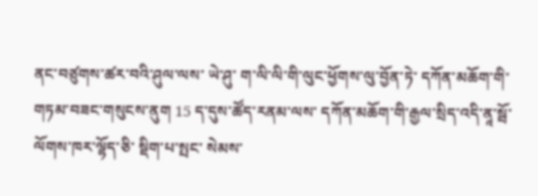ནང་བཙུགས་ཚར་བའི་ཤུལ་ལས་ ཡེ་ཤུ་ ག་ལི་ལི་གི་ལུང་ཕྱོགས་ལུ་བྱོན་ཏེ་ དཀོན་མཆོག་གི་གཏམ་བཟང་གསུངས་ནུག 15 ད་དུས་ཚོད་རནམ་ལས་ དཀོན་མཆོག་གི་རྒྱལ་སྲིད་འདི་ནཱ་སྦོ་ལོགས་ཁར་ལྷོད་ཅི་ སྡིག་པ་སྤང་ སེམས་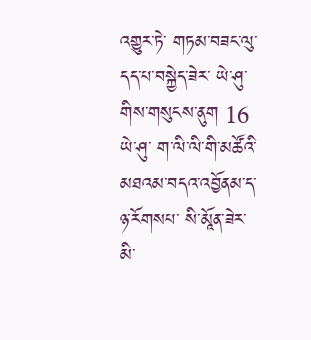འགྱུར་ཏེ་ གཏམ་བཟང་ལུ་དད་པ་བསྐྱེད་ཟེར་ ཡེ་ཤུ་གིས་གསུངས་ནུག 16 ཡེ་ཤུ་ ག་ལི་ལི་གི་མཚོའི་མཐའམ་བདའ་འབྱོནམ་ད་ ཉ་རོགསཔ་ སི་མཱོན་ཟེར་མི་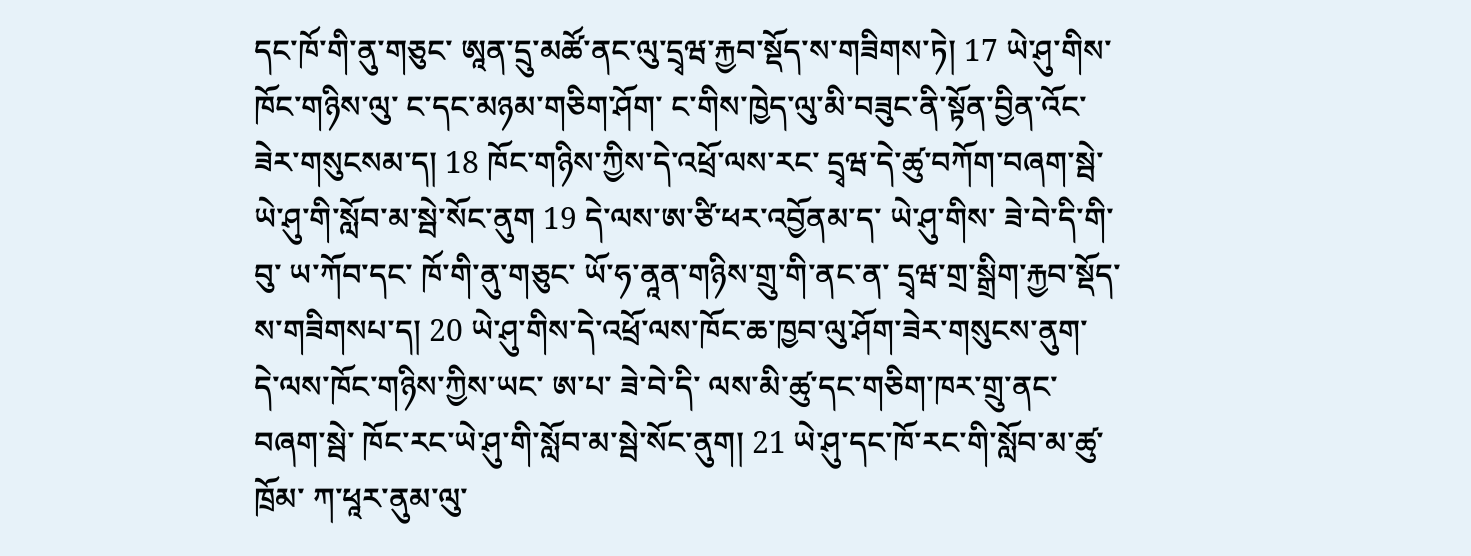དང་ཁོ་གི་ནུ་གཅུང་ ཨཱན་དྲུ་མཚོ་ནང་ལུ་དྲྭཝ་རྐྱབ་སྡོད་ས་གཟིགས་ཏེ། 17 ཡེ་ཤུ་གིས་ཁོང་གཉིས་ལུ་ ང་དང་མཉམ་གཅིག་ཤོག་ ང་གིས་ཁྱེད་ལུ་མི་བཟུང་ནི་སྟོན་བྱིན་འོང་ཟེར་གསུངསམ་ད། 18 ཁོང་གཉིས་ཀྱིས་དེ་འཕྲོ་ལས་རང་ དྲྭཝ་དེ་ཚུ་བཀོག་བཞག་སྦེ་ ཡེ་ཤུ་གི་སློབ་མ་སྦེ་སོང་ནུག 19 དེ་ལས་ཨ་ཙི་ཕར་འབྱོནམ་ད་ ཡེ་ཤུ་གིས་ ཟེ་བེ་དི་གི་བུ་ ཡ་ཀོབ་དང་ ཁོ་གི་ནུ་གཅུང་ ཡོ་ཧ་ནཱན་གཉིས་གྲུ་གི་ནང་ན་ དྲྭཝ་གྲ་སྒྲིག་རྐྱབ་སྡོད་ས་གཟིགསཔ་ད། 20 ཡེ་ཤུ་གིས་དེ་འཕྲོ་ལས་ཁོང་ཆ་ཁྱབ་ལུ་ཤོག་ཟེར་གསུངས་ནུག་ དེ་ལས་ཁོང་གཉིས་ཀྱིས་ཡང་ ཨ་པ་ ཟེ་བེ་དི་ ལས་མི་ཚུ་དང་གཅིག་ཁར་གྲུ་ནང་བཞག་སྦེ་ ཁོང་རང་ཡེ་ཤུ་གི་སློབ་མ་སྦེ་སོང་ནུག། 21 ཡེ་ཤུ་དང་ཁོ་རང་གི་སློབ་མ་ཚུ་ ཁྲོམ་ ཀ་ཕཱར་ནུམ་ལུ་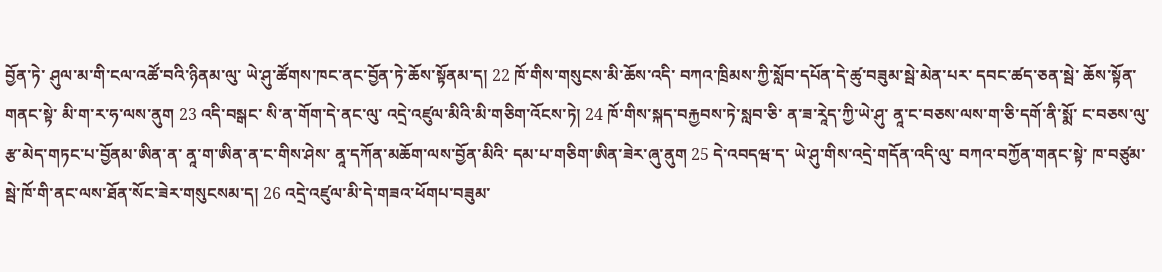བྱོན་ཏེ་ ཤུལ་མ་གི་ངལ་འཚོ་བའི་ཉིནམ་ལུ་ ཡེ་ཤུ་ཚོགས་ཁང་ནང་བྱོན་ཏེ་ཆོས་སྟོནམ་ད། 22 ཁོ་གིས་གསུངས་མི་ཆོས་འདི་ བཀའ་ཁྲིམས་ཀྱི་སློབ་དཔོན་དེ་ཚུ་བཟུམ་སྦེ་མེན་པར་ དབང་ཚད་ཅན་སྦེ་ ཆོས་སྟོན་གནང་སྟེ་ མི་ག་ར་ཧ་ལས་ནུག 23 འདི་བསྒང་ སི་ན་གོག་དེ་ནང་ལུ་ འདྲེ་འཛུལ་མིའི་མི་གཅིག་འོངས་ཏེ། 24 ཁོ་གིས་སྐད་བརྐྱབས་ཏེ་སླབ་ཅི་ ན་ཟ་རཱེད་ཀྱི་ཡེ་ཤུ་ ནཱ་ང་བཅས་ལས་ག་ཅི་དགོ་ནི་སྨོ་ ང་བཅས་ལུ་རྩ་མེད་གཏང་པ་བྱོནམ་ཨིན་ན་ ནཱ་ག་ཨིན་ན་ང་གིས་ཤེས་ ནཱ་དཀོན་མཆོག་ལས་བྱོན་མིའི་ དམ་པ་གཅིག་ཨིན་ཟེར་ཞུ་ནུག 25 དེ་འབདཝ་ད་ ཡེ་ཤུ་གིས་འདྲེ་གདོན་འདི་ལུ་ བཀའ་བཀྱོན་གནང་སྟེ་ ཁ་བཙུམ་སྦེ་ཁོ་གི་ནང་ལས་ཐོན་སོང་ཟེར་གསུངསམ་ད། 26 འདྲེ་འཛུལ་མི་དེ་གཟའ་ཕོགཔ་བཟུམ་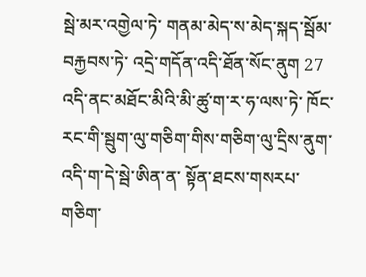སྦེ་མར་འགྱེལ་ཏེ་ གནམ་མེད་ས་མེད་སྐད་སྦོམ་བརྐྱབས་ཏེ་ འདྲེ་གདོན་འདི་ཐོན་སོང་ནུག 27 འདི་ནང་མཐོང་མིའི་མི་ཚུ་ག་ར་ཧ་ལས་ཏེ་ ཁོང་རང་གི་སྦུག་ལུ་གཅིག་གིས་གཅིག་ལུ་དྲིས་ནུག་ འདི་ག་དེ་སྦེ་ཨིན་ན་ སྟོན་ཐངས་གསརཔ་གཅིག་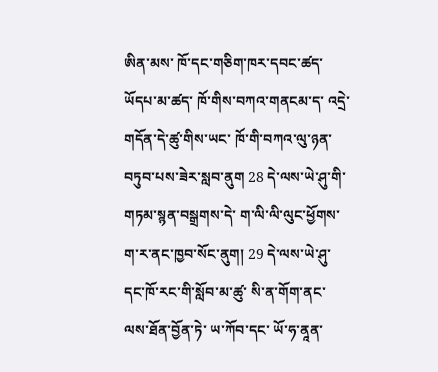ཨིན་མས་ ཁོ་དང་གཅིག་ཁར་དབང་ཚད་ཡོདཔ་མ་ཚད་ ཁོ་གིས་བཀའ་གནངམ་ད་ འདྲེ་གདོན་དེ་ཚུ་གིས་ཡང་ ཁོ་གི་བཀའ་ལུ་ཉན་བཏུབ་པས་ཟེར་སླབ་ནུག 28 དེ་ལས་ཡེ་ཤུ་གི་གཏམ་སྙན་བསྒྲགས་དེ་ ག་ལི་ལི་ལུང་ཕྱོགས་ག་ར་ནང་ཁྱབ་སོང་ནུག། 29 དེ་ལས་ཡེ་ཤུ་དང་ཁོ་རང་གི་སློབ་མ་ཚུ་ སི་ན་གོག་ནང་ལས་ཐོན་བྱོན་ཏེ་ ཡ་ཀོབ་དང་ ཡོ་ཧ་ནཱན་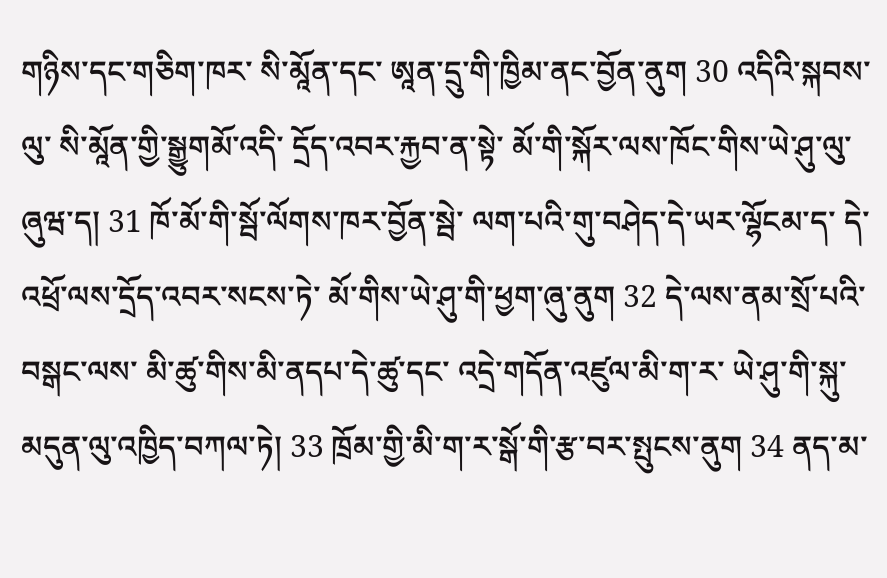གཉིས་དང་གཅིག་ཁར་ སི་མཱོན་དང་ ཨཱན་དྲུ་གི་ཁྱིམ་ནང་བྱོན་ནུག 30 འདིའི་སྐབས་ལུ་ སི་མཱོན་གྱི་སྒྱུགམོ་འདི་ དྲོད་འབར་རྐྱབ་ན་སྟེ་ མོ་གི་སྐོར་ལས་ཁོང་གིས་ཡེ་ཤུ་ལུ་ཞུཝ་ད། 31 ཁོ་མོ་གི་སྦོ་ལོགས་ཁར་བྱོན་སྦེ་ ལག་པའི་གུ་བཤེད་དེ་ཡར་ལྷོངམ་ད་ དེ་འཕྲོ་ལས་དྲོད་འབར་སངས་ཏེ་ མོ་གིས་ཡེ་ཤུ་གི་ཕྱག་ཞུ་ནུག 32 དེ་ལས་ནམ་སྲོ་པའི་བསྒང་ལས་ མི་ཚུ་གིས་མི་ནདཔ་དེ་ཚུ་དང་ འདྲེ་གདོན་འཛུལ་མི་ག་ར་ ཡེ་ཤུ་གི་སྐུ་མདུན་ལུ་འཁྱིད་བཀལ་ཏེ། 33 ཁྲོམ་གྱི་མི་ག་ར་སྒོ་གི་རྩ་བར་སྤུངས་ནུག 34 ནད་མ་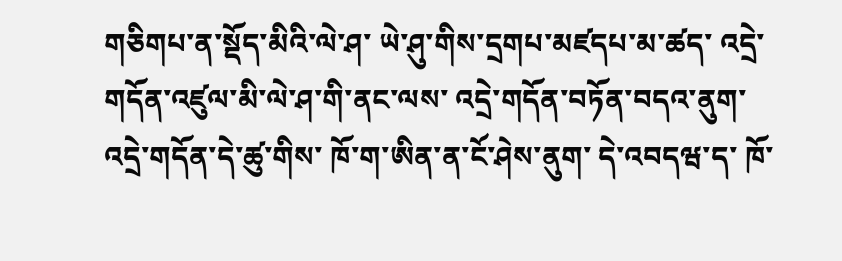གཅིགཔ་ན་སྡོད་མིའི་ལེ་ཤ་ ཡེ་ཤུ་གིས་དྲགཔ་མཛདཔ་མ་ཚད་ འདྲེ་གདོན་འཛུལ་མི་ལེ་ཤ་གི་ནང་ལས་ འདྲེ་གདོན་བཏོན་བདའ་ནུག་ འདྲེ་གདོན་དེ་ཚུ་གིས་ ཁོ་ག་ཨིན་ན་ངོ་ཤེས་ནུག་ དེ་འབདཝ་ད་ ཁོ་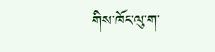གིས་ཁོང་ལུ་ག་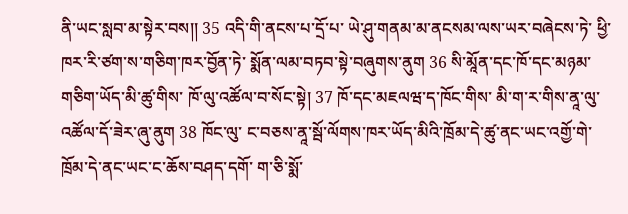ནི་ཡང་སླབ་མ་སྟེར་བས།། 35 འདི་གི་ནངས་པ་དྲོ་པ་ ཡེ་ཤུ་གནམ་མ་ནངསམ་ལས་ཡར་བཞེངས་ཏེ་ ཕྱི་ཁར་རི་ཙག་ས་གཅིག་ཁར་བྱོན་ཏེ་ སྨོན་ལམ་བཏབ་སྟེ་བཞུགས་ནུག 36 སི་མཱོན་དང་ཁོ་དང་མཉམ་གཅིག་ཡོད་མི་ཚུ་གིས་ ཁོ་ལུ་འཚོལ་བ་སོང་སྟེ། 37 ཁོ་དང་མཇལཝ་ད་ཁོང་གིས་ མི་ག་ར་གིས་ནཱ་ལུ་འཚོལ་དོ་ཟེར་ཞུ་ནུག 38 ཁོང་ལུ་ ང་བཅས་ནཱ་སྦོ་ལོགས་ཁར་ཡོད་མིའི་ཁྲོམ་དེ་ཚུ་ནང་ཡང་འགྱོ་གེ་ ཁྲོམ་དེ་ནང་ཡང་ང་ཆོས་བཤད་དགོ་ ག་ཅི་སྨོ་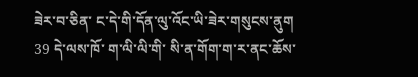ཟེར་བ་ཅིན་ ང་དེ་གི་དོན་ལུ་འོང་ཡི་ཟེར་གསུངས་ནུག 39 དེ་ལས་ཁོ་ ག་ལི་ལི་གི་ སི་ན་གོག་ག་ར་ནང་ཆོས་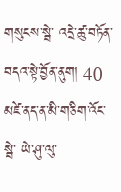གསུངས་སྦེ་ འདྲེ་ཚུ་བཏོན་བདའ་སྟེ་བྱོན་ནུག། 40 མཛེ་ནད་ན་མི་གཅིག་འོང་སྦེ་ ཡེ་ཤུ་ལུ་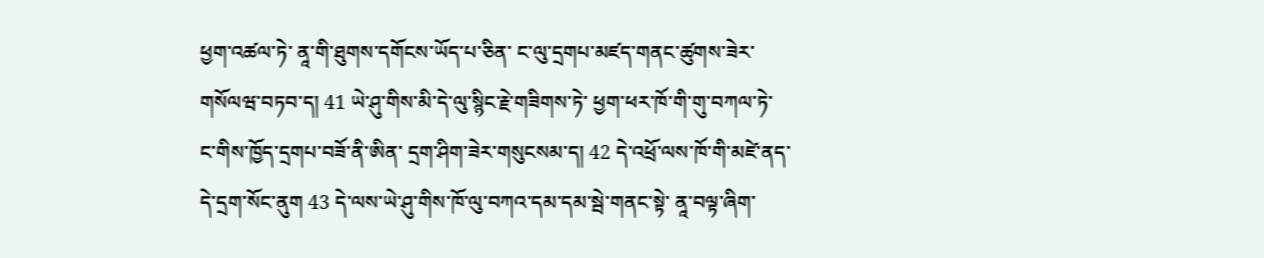ཕྱག་འཚལ་ཏེ་ ནཱ་གི་ཐུགས་དགོངས་ཡོད་པ་ཅིན་ ང་ལུ་དྲགཔ་མཛད་གནང་ཚུགས་ཟེར་གསོལཝ་བཏབ་ད། 41 ཡེ་ཤུ་གིས་མི་དེ་ལུ་སྙིང་རྗེ་གཟིགས་ཏེ་ ཕྱག་ཕར་ཁོ་གི་གུ་བཀལ་ཏེ་ ང་གིས་ཁྱོད་དྲགཔ་བཟོ་ནི་ཨིན་ དྲག་ཤིག་ཟེར་གསུངསམ་ད། 42 དེ་འཕྲོ་ལས་ཁོ་གི་མཛེ་ནད་དེ་དྲག་སོང་ནུག 43 དེ་ལས་ཡེ་ཤུ་གིས་ཁོ་ལུ་བཀའ་དམ་དམ་སྦེ་གནང་སྟེ་ ནཱ་བལྟ་ཞིག་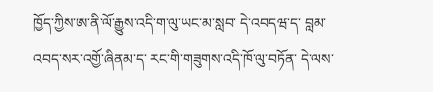ཁྱོད་ཀྱིས་ཨ་ནི་ལོ་རྒྱུས་འདི་ག་ལུ་ཡང་མ་སླབ་ དེ་འབདཝ་ད་ བླམ་འབད་སར་འགྱོ་ཞིནམ་ད་ རང་གི་གཟུགས་འདི་ཁོ་ལུ་བཏོན་ དེ་ལས་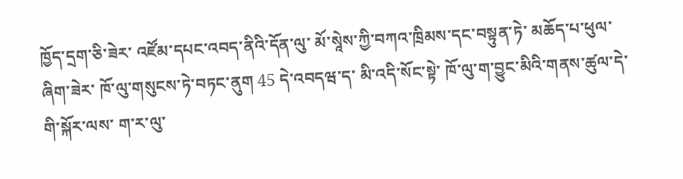ཁྱོད་དྲག་ཅི་ཟེར་ འཛོམ་དཔང་འབད་ནིའི་དོན་ལུ་ མོ་སཱེས་ཀྱི་བཀའ་ཁྲིམས་དང་བསྟུན་ཏེ་ མཆོད་པ་ཕུལ་ཞིག་ཟེར་ ཁོ་ལུ་གསུངས་ཏེ་བཏང་ནུག 45 དེ་འབདཝ་ད་ མི་འདི་སོང་སྟེ་ ཁོ་ལུ་ག་བྱུང་མིའི་གནས་ཚུལ་དེ་གི་སྐོར་ལས་ ག་ར་ལུ་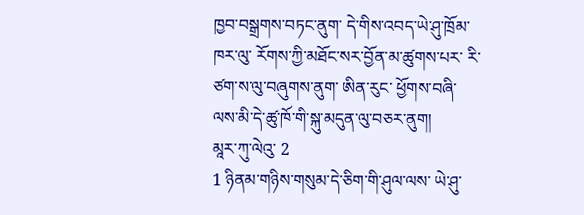ཁྱབ་བསྒྲགས་བཏང་ནུག་ དེ་གིས་འབད་ཡེ་ཤུ་ཁྲོམ་ཁར་ལུ་ རོགས་ཀྱི་མཐོང་སར་བྱོན་མ་ཚུགས་པར་ རི་ཙག་ས་ལུ་བཞུགས་ནུག་ ཨིན་རུང་ ཕྱོགས་བཞི་ལས་མི་དེ་ཚུ་ཁོ་གི་སྐུ་མདུན་ལུ་བཅར་ནུག།
མཱར་ཀུ་ལེའུ་ 2
1 ཉིནམ་གཉིས་གསུམ་དེ་ཅིག་གི་ཤུལ་ལས་ ཡེ་ཤུ་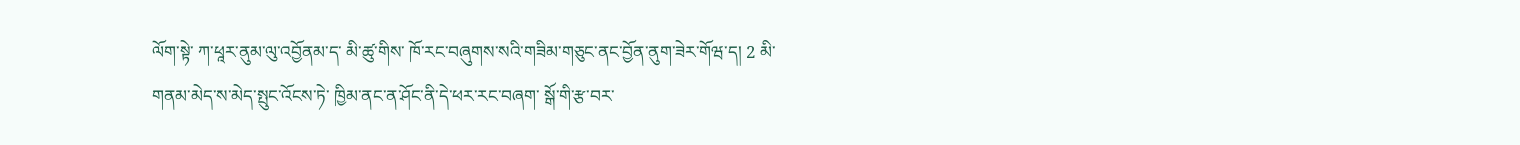ལོག་སྟེ་ ཀ་ཕཱར་ནུམ་ལུ་འབྱོནམ་ད་ མི་ཚུ་གིས་ ཁོ་རང་བཞུགས་སའི་གཟིམ་གཅུང་ནང་བྱོན་ནུག་ཟེར་གོཝ་ད། 2 མི་གནམ་མེད་ས་མེད་སྤུང་འོངས་ཏེ་ ཁྱིམ་ནང་ན་ཤོང་ནི་དེ་ཕར་རང་བཞག་ སྒོ་གི་རྩ་བར་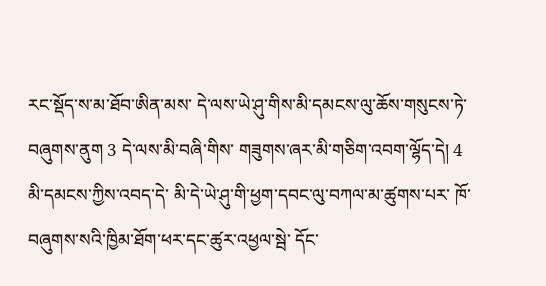རང་སྡོད་ས་མ་ཐོབ་ཨིན་མས་ དེ་ལས་ཡེ་ཤུ་གིས་མི་དམངས་ལུ་ཆོས་གསུངས་ཏེ་བཞུགས་ནུག 3 དེ་ལས་མི་བཞི་གིས་ གཟུགས་ཞར་མི་གཅིག་འབག་ལྷོད་དེ། 4 མི་དམངས་ཀྱིས་འབད་དེ་ མི་དེ་ཡེ་ཤུ་གི་ཕྱག་དབང་ལུ་བཀལ་མ་ཚུགས་པར་ ཁོ་བཞུགས་སའི་ཁྱིམ་ཐོག་ཕར་དང་ཚུར་འཕྱལ་སྦེ་ དོང་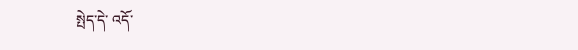སྤེད་དེ་ འདོ་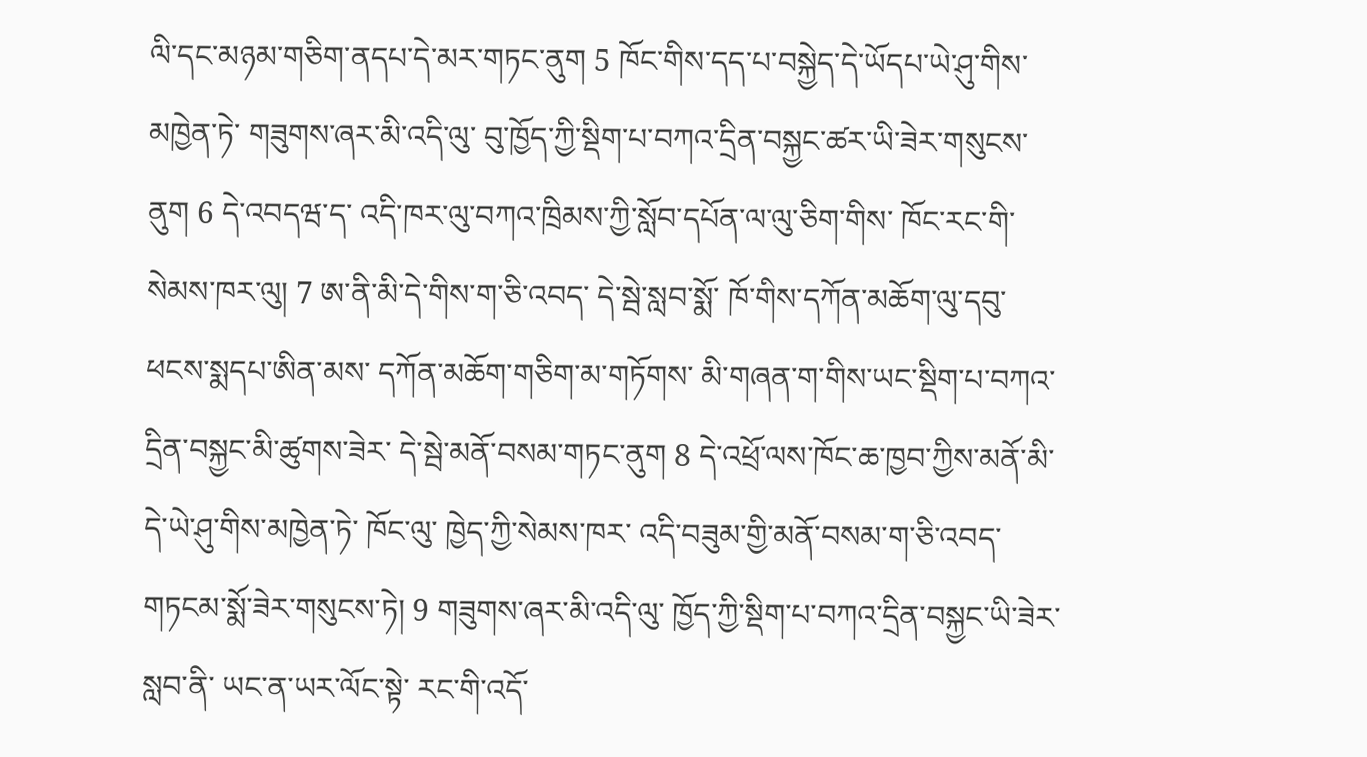ལི་དང་མཉམ་གཅིག་ནདཔ་དེ་མར་གཏང་ནུག 5 ཁོང་གིས་དད་པ་བསྐྱེད་དེ་ཡོདཔ་ཡེ་ཤུ་གིས་མཁྱེན་ཏེ་ གཟུགས་ཞར་མི་འདི་ལུ་ བུ་ཁྱོད་ཀྱི་སྡིག་པ་བཀའ་དྲིན་བསྐྱང་ཚར་ཡི་ཟེར་གསུངས་ནུག 6 དེ་འབདཝ་ད་ འདི་ཁར་ལུ་བཀའ་ཁྲིམས་ཀྱི་སློབ་དཔོན་ལ་ལུ་ཅིག་གིས་ ཁོང་རང་གི་སེམས་ཁར་ལུ། 7 ཨ་ནི་མི་དེ་གིས་ག་ཅི་འབད་ དེ་སྦེ་སླབ་སྨོ་ ཁོ་གིས་དཀོན་མཆོག་ལུ་དབུ་ཕངས་སྨདཔ་ཨིན་མས་ དཀོན་མཆོག་གཅིག་མ་གཏོགས་ མི་གཞན་ག་གིས་ཡང་སྡིག་པ་བཀའ་དྲིན་བསྐྱང་མི་ཚུགས་ཟེར་ དེ་སྦེ་མནོ་བསམ་གཏང་ནུག 8 དེ་འཕྲོ་ལས་ཁོང་ཆ་ཁྱབ་ཀྱིས་མནོ་མི་དེ་ཡེ་ཤུ་གིས་མཁྱེན་ཏེ་ ཁོང་ལུ་ ཁྱེད་ཀྱི་སེམས་ཁར་ འདི་བཟུམ་གྱི་མནོ་བསམ་ག་ཅི་འབད་གཏངམ་སྨོ་ཟེར་གསུངས་ཏེ། 9 གཟུགས་ཞར་མི་འདི་ལུ་ ཁྱོད་ཀྱི་སྡིག་པ་བཀའ་དྲིན་བསྐྱང་ཡི་ཟེར་སླབ་ནི་ ཡང་ན་ཡར་ལོང་སྟེ་ རང་གི་འདོ་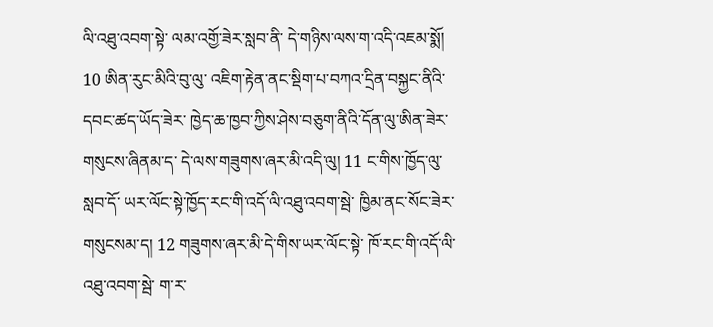ལི་འཐུ་འབག་སྟེ་ ལམ་འགྱོ་ཟེར་སླབ་ནི་ དེ་གཉིས་ལས་ག་འདི་འཇམ་སྨོ། 10 ཨིན་རུང་མིའི་བུ་ལུ་ འཇིག་རྟེན་ནང་སྡིག་པ་བཀའ་དྲིན་བསྐྱང་ནིའི་དབང་ཚད་ཡོད་ཟེར་ ཁྱེད་ཆ་ཁྱབ་ཀྱིས་ཤེས་བཅུག་ནིའི་དོན་ལུ་ཨིན་ཟེར་གསུངས་ཞིནམ་ད་ དེ་ལས་གཟུགས་ཞར་མི་འདི་ལུ། 11 ང་གིས་ཁྱོད་ལུ་སླབ་དོ་ ཡར་ལོང་སྟེ་ཁྱོད་རང་གི་འདོ་ལི་འཐུ་འབག་སྦེ་ ཁྱིམ་ནང་སོང་ཟེར་གསུངསམ་ད། 12 གཟུགས་ཞར་མི་དེ་གིས་ཡར་ལོང་སྟེ་ ཁོ་རང་གི་འདོ་ལི་འཐུ་འབག་སྦེ་ ག་ར་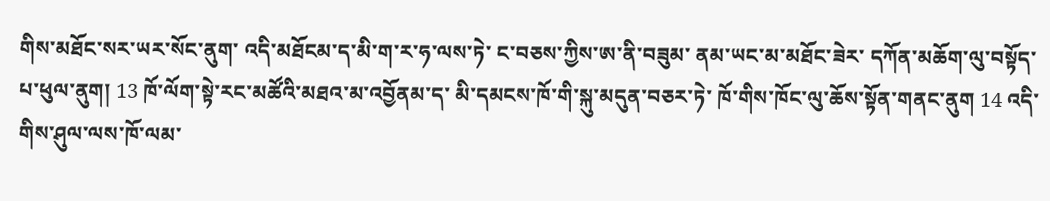གིས་མཐོང་སར་ཡར་སོང་ནུག་ འདི་མཐོངམ་ད་མི་ག་ར་ཧ་ལས་ཏེ་ ང་བཅས་ཀྱིས་ཨ་ནི་བཟུམ་ ནམ་ཡང་མ་མཐོང་ཟེར་ དཀོན་མཆོག་ལུ་བསྟོད་པ་ཕུལ་ནུག། 13 ཁོ་ལོག་སྟེ་རང་མཚོའི་མཐའ་མ་འབྱོནམ་ད་ མི་དམངས་ཁོ་གི་སྐུ་མདུན་བཅར་ཏེ་ ཁོ་གིས་ཁོང་ལུ་ཆོས་སྟོན་གནང་ནུག 14 འདི་གིས་ཤུལ་ལས་ཁོ་ལམ་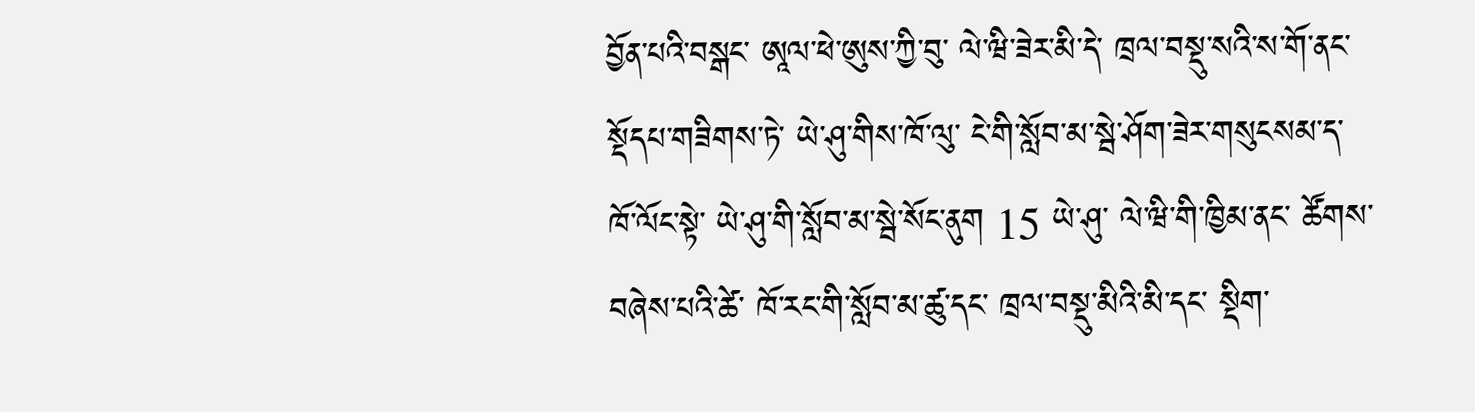བྱོན་པའི་བསྒང་ ཨཱལ་ཕེ་ཨུས་ཀྱི་བུ་ ལེ་ཝི་ཟེར་མི་དེ་ ཁྲལ་བསྡུ་སའི་ས་གོ་ནང་སྡོདཔ་གཟིགས་ཏེ་ ཡེ་ཤུ་གིས་ཁོ་ལུ་ ངེ་གི་སློབ་མ་སྦེ་ཤོག་ཟེར་གསུངསམ་ད་ ཁོ་ལོང་སྟེ་ ཡེ་ཤུ་གི་སློབ་མ་སྦེ་སོང་ནུག 15 ཡེ་ཤུ་ ལེ་ཝི་གི་ཁྱིམ་ནང་ ཚོགས་བཞེས་པའི་ཚེ་ ཁོ་རང་གི་སློབ་མ་ཚུ་དང་ ཁྲལ་བསྡུ་མིའི་མི་དང་ སྡིག་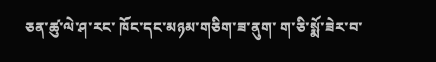ཅན་ཚུ་ལེ་ཤ་རང་ ཁོང་དང་མཉམ་གཅིག་ཟ་ནུག་ ག་ཅི་སྨོ་ཟེར་བ་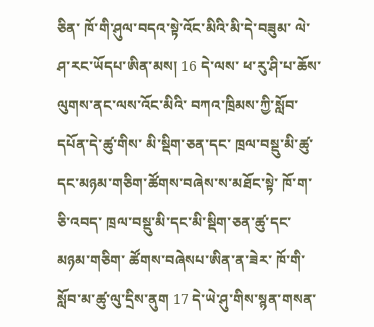ཅིན་ ཁོ་གི་ཤུལ་བདའ་སྟེ་འོང་མིའི་མི་དེ་བཟུམ་ ལེ་ཤ་རང་ཡོདཔ་ཨིན་མས། 16 དེ་ལས་ ཕ་རུ་ཤི་པ་ཆོས་ལུགས་ནང་ལས་འོང་མིའི་ བཀའ་ཁྲིམས་ཀྱི་སློབ་དཔོན་དེ་ཚུ་གིས་ མི་སྡིག་ཅན་དང་ ཁྲལ་བསྡུ་མི་ཚུ་དང་མཉམ་གཅིག་ཚོགས་བཞེས་ས་མཐོང་སྟེ་ ཁོ་ག་ཅི་འབད་ ཁྲལ་བསྡུ་མི་དང་མི་སྡིག་ཅན་ཚུ་དང་མཉམ་གཅིག་ ཚོགས་བཞེསཔ་ཨིན་ན་ཟེར་ ཁོ་གི་སློབ་མ་ཚུ་ལུ་དྲིས་ནུག 17 དེ་ཡེ་ཤུ་གིས་སྙན་གསན་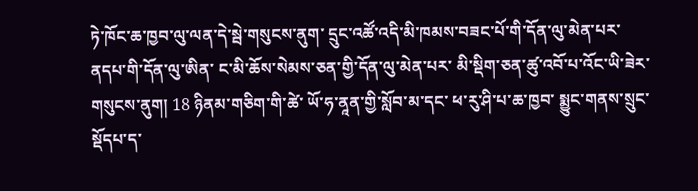ཏེ་ཁོང་ཆ་ཁྱབ་ལུ་ལན་དེ་སྦེ་གསུངས་ནུག་ དྲུང་འཚོ་འདི་མི་ཁམས་བཟང་པོ་གི་དོན་ལུ་མེན་པར་ ནདཔ་གི་དོན་ལུ་ཨིན་ ང་མི་ཆོས་སེམས་ཅན་གྱི་དོན་ལུ་མེན་པར་ མི་སྡིག་ཅན་ཚུ་འབོ་པ་འོང་ཡི་ཟེར་གསུངས་ནུག། 18 ཉིནམ་གཅིག་གི་ཚེ་ ཡོ་ཧ་ནཱན་གྱི་སློབ་མ་དང་ ཕ་རུ་ཤི་པ་ཆ་ཁྱབ་ སྨྱུང་གནས་སྲུང་སྡོདཔ་ད་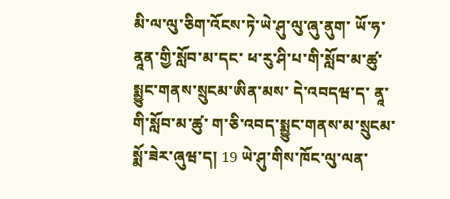མི་ལ་ལུ་ཅིག་འོངས་ཏེ་ཡེ་ཤུ་ལུ་ཞུ་ནུག་ ཡོ་ཧ་ནཱན་གྱི་སློབ་མ་དང་ ཕ་རུ་ཤི་པ་གི་སློབ་མ་ཚུ་ སྨྱུང་གནས་སྲུངམ་ཨིན་མས་ དེ་འབདཝ་ད་ ནཱ་གི་སློབ་མ་ཚུ་ ག་ཅི་འབད་སྨྱུང་གནས་མ་སྲུངམ་སྨོ་ཟེར་ཞུཝ་ད། 19 ཡེ་ཤུ་གིས་ཁོང་ལུ་ལན་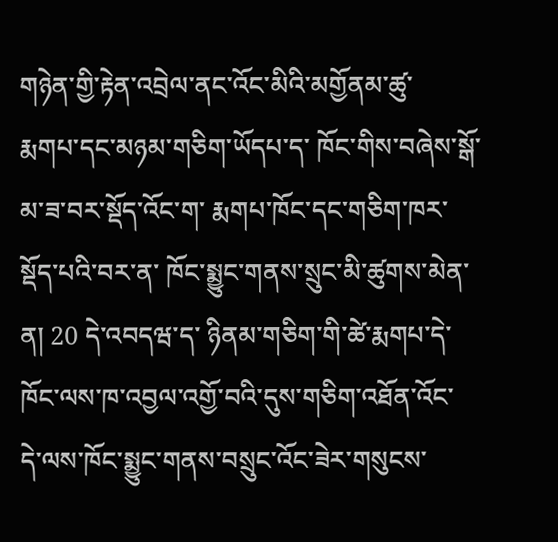གཉེན་གྱི་རྟེན་འབྲེལ་ནང་འོང་མིའི་མགྱོནམ་ཚུ་ རྨགཔ་དང་མཉམ་གཅིག་ཡོདཔ་ད་ ཁོང་གིས་བཞེས་སྒོ་མ་ཟ་བར་སྡོད་འོང་ག་ རྨགཔ་ཁོང་དང་གཅིག་ཁར་སྡོད་པའི་བར་ན་ ཁོང་སྨྱུང་གནས་སྲུང་མི་ཚུགས་མེན་ན། 20 དེ་འབདཝ་ད་ ཉིནམ་གཅིག་གི་ཚེ་རྨགཔ་དེ་ ཁོང་ལས་ཁ་འབྱལ་འགྱོ་བའི་དུས་གཅིག་འཐོན་འོང་ དེ་ལས་ཁོང་སྨྱུང་གནས་བསྲུང་འོང་ཟེར་གསུངས་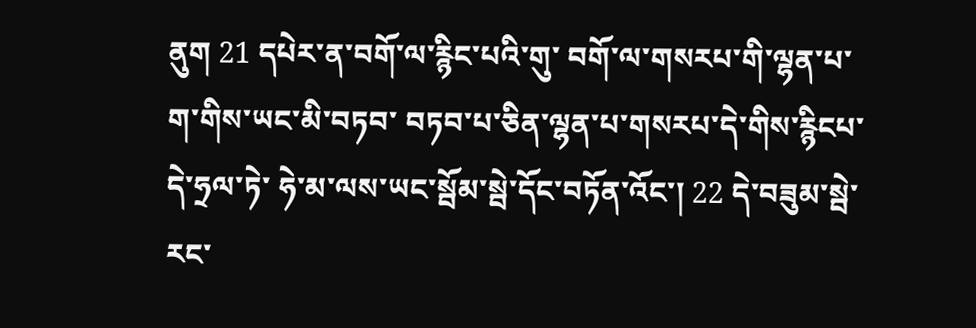ནུག 21 དཔེར་ན་བགོ་ལ་རྙིང་པའི་གུ་ བགོ་ལ་གསརཔ་གི་ལྷན་པ་ ག་གིས་ཡང་མི་བཏབ་ བཏབ་པ་ཅིན་ལྷན་པ་གསརཔ་དེ་གིས་རྙིངཔ་དེ་ཧྲལ་ཏེ་ ཧེ་མ་ལས་ཡང་སྦོམ་སྦེ་དོང་བཏོན་འོང་། 22 དེ་བཟུམ་སྦེ་རང་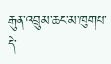རྒུན་འབྲུམ་ཆང་མ་ཁུགཔ་དེ་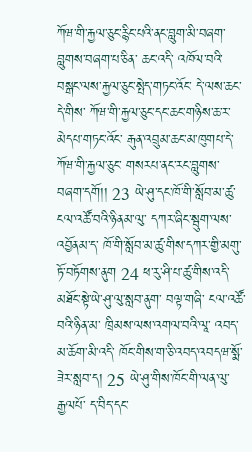ཀོཝ་གི་རྐྱལ་ཅུང་རྙིང་པའི་ནང་བླུག་མི་བཞག་ བླུགས་བཞག་པ་ཅིན་ ཆང་འདི་ འཁོལ་བའི་བསྒང་ལས་རྐྱལ་ཅུང་སྤེད་གཏང་འོང་ དེ་ལས་ཆང་དེ་གིས་ ཀོཝ་གི་རྐྱལ་ཅུང་དང་ཆང་གཉིས་ཆ་ར་མེདཔ་གཏང་འོང་ རྒུན་འབྲུམ་ཆང་མ་ཁུགཔ་དེ་ཀོཝ་གི་རྐྱལ་ཅུང་ གསརཔ་ནང་རང་བླུགས་བཞག་དགོ།། 23 ཡེ་ཤུ་དང་ཁོ་གི་སློབ་མ་ཚུ་ངལ་འཚོ་བའི་ཉིནམ་ལུ་ དཀར་ཞིང་སྦུག་ལས་འབྱོནམ་ད་ ཁོ་གི་སློབ་མ་ཚུ་གིས་དཀར་གྱི་མགུ་ཏོ་བཏོགས་ནུག 24 ཕ་རུ་ཤི་པ་ཚུ་གིས་འདི་མཐོང་སྟེ་ཡེ་ཤུ་ལུ་སླབ་ནུག་ བལྟ་གཞི་ ངལ་འཚོ་བའི་ཉིན་མ་ ཁྲིམས་ལས་འགལ་བའི་ལཱ་ འབད་མ་ཆོག་མི་འདི་ ཁོང་གིས་ག་ཅི་འབད་འབདཝ་སྨོ་ཟེར་སླབ་ད། 25 ཡེ་ཤུ་གིས་ཁོང་གི་ལན་ལུ་ རྒྱལཔོ་ ད་བིད་དང་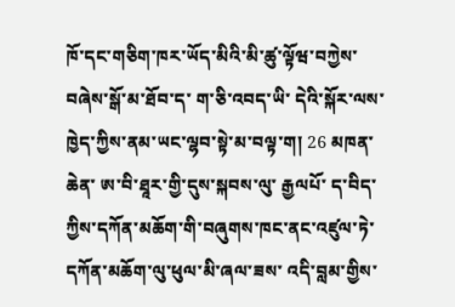ཁོ་དང་གཅིག་ཁར་ཡོད་མིའི་མི་ཚུ་ལྟོཝ་བཀྱེས་ བཞེས་སྒོ་མ་ཐོབ་ད་ ག་ཅི་འབད་ཡི་ དེའི་སྐོར་ལས་ཁྱེད་ཀྱིས་ནམ་ཡང་ལྷབ་སྟེ་མ་བལྟ་ག། 26 མཁན་ཆེན་ ཨ་བི་ཐཱར་གྱི་དུས་སྐབས་ལུ་ རྒྱལཔོ་ ད་བིད་ཀྱིས་དཀོན་མཆོག་གི་བཞུགས་ཁང་ནང་འཛུལ་ཏེ་ དཀོན་མཆོག་ལུ་ཕུལ་མི་ཞལ་ཟས་ འདི་བླམ་གྱིས་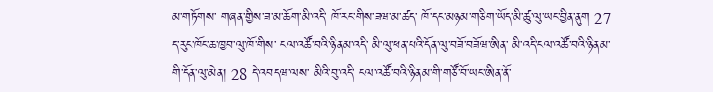མ་གཏོགས་ གཞན་གྱིས་ཟ་མ་ཆོག་མི་འདི་ ཁོ་རང་གིས་ཟཝ་མ་ཚད་ ཁོ་དང་མཉམ་གཅིག་ཡོད་མི་ཚུ་ལུ་ཡང་བྱིན་ནུག 27 ད་རུང་ཁོང་ཆ་ཁྱབ་ལུ་ཁོ་གིས་ ངལ་འཚོ་བའི་ཉིནམ་འདི་ མི་ལུ་ཕན་པའི་དོན་ལུ་བཟོ་བཟོཝ་ཨིན་ མི་འདི་ངལ་འཚོ་བའི་ཉིནམ་གི་དོན་ལུ་མེན། 28 དེ་འབདཝ་ལས་ མིའི་བུ་འདི་ ངལ་འཚོ་བའི་ཉིནམ་གི་གཙོ་བོ་ཡང་ཨིན་ནོ་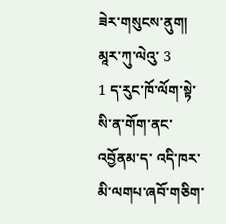ཟེར་གསུངས་ནུག།
མཱར་ཀུ་ལེའུ་ 3
1 ད་རུང་ཁོ་ལོག་སྟེ་ སི་ན་གོག་ནང་འབྱོནམ་ད་ འདི་ཁར་མི་ལགཔ་ཞབོ་གཅིག་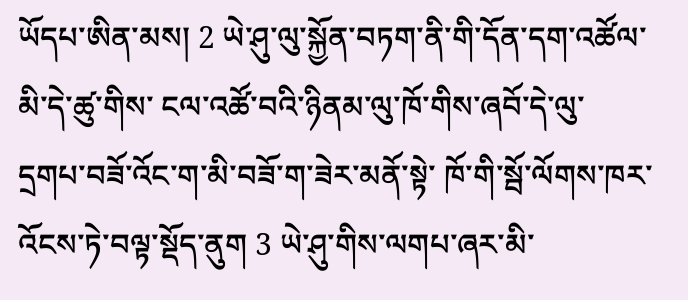ཡོདཔ་ཨིན་མས། 2 ཡེ་ཤུ་ལུ་སྐྱོན་བཏག་ནི་གི་དོན་དག་འཚོལ་མི་དེ་ཚུ་གིས་ ངལ་འཚོ་བའི་ཉིནམ་ལུ་ཁོ་གིས་ཞབོ་དེ་ལུ་ དྲགཔ་བཟོ་འོང་ག་མི་བཟོ་ག་ཟེར་མནོ་སྟེ་ ཁོ་གི་སྦོ་ལོགས་ཁར་འོངས་ཏེ་བལྟ་སྡོད་ནུག 3 ཡེ་ཤུ་གིས་ལགཔ་ཞར་མི་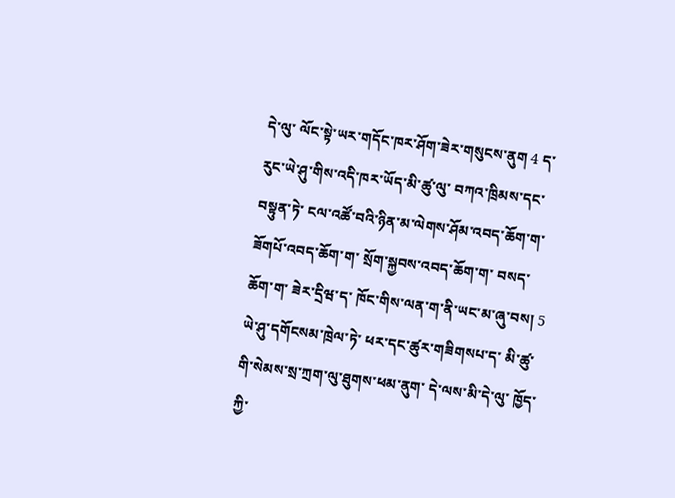དེ་ལུ་ ལོང་སྟེ་ཡར་གདོང་ཁར་ཤོག་ཟེར་གསུངས་ནུག 4 ད་རུང་ཡེ་ཤུ་གིས་འདི་ཁར་ཡོད་མི་ཚུ་ལུ་ བཀའ་ཁྲིམས་དང་བསྟུན་ཏེ་ ངལ་འཚོ་བའི་ཉིན་མ་ལེགས་ཤོམ་འབད་ཆོག་ག་ ཟོགཔོ་འབད་ཆོག་ག་ སྲོག་སྐྱབས་འབད་ཆོག་ག་ བསད་ཆོག་ག་ ཟེར་དྲིཝ་ད་ ཁོང་གིས་ལན་ག་ནི་ཡང་མ་ཞུ་བས། 5 ཡེ་ཤུ་དགོངསམ་ཁྲེལ་ཏེ་ ཕར་དང་ཚུར་གཟིགསཔ་ད་ མི་ཚུ་གི་སེམས་སྲ་ཀྲག་ལུ་ཐུགས་ཕམ་ནུག་ དེ་ལས་མི་དེ་ལུ་ ཁྱོད་ཀྱི་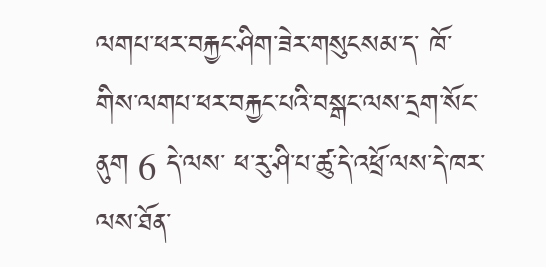ལགཔ་ཕར་བརྐྱང་ཤིག་ཟེར་གསུངསམ་ད་ ཁོ་གིས་ལགཔ་ཕར་བརྐྱང་པའི་བསྒང་ལས་དྲག་སོང་ནུག 6 དེ་ལས་ ཕ་རུ་ཤི་པ་ཚུ་དེ་འཕྲོ་ལས་དེ་ཁར་ལས་ཐོན་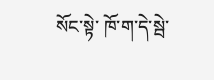སོང་སྟེ་ ཁོ་ག་དེ་སྦེ་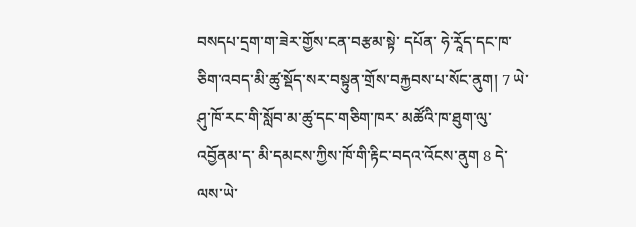བསདཔ་དྲག་ག་ཟེར་གྱོས་ངན་བརྩམ་སྟེ་ དཔོན་ ཧེ་རཱོད་དང་ཁ་ཅིག་འབད་མི་ཚུ་སྡོད་སར་བསྟུན་གྲོས་བརྐྱབས་པ་སོང་ནུག། 7 ཡེ་ཤུ་ཁོ་རང་གི་སློབ་མ་ཚུ་དང་གཅིག་ཁར་ མཚོའི་ཁ་ཐུག་ལུ་འབྱོནམ་ད་ མི་དམངས་ཀྱིས་ཁོ་གི་རྟིང་བདའ་འོངས་ནུག 8 དེ་ལས་ཡེ་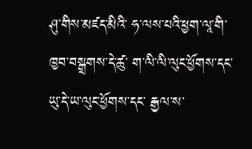ཤུ་གིས་མཛད་མིའི་ ཧ་ལས་པའི་ཕྱག་ལཱ་གི་ཁྱབ་བསྒྲགས་དེ་ཚུ་ ག་ལི་ལི་ལུང་ཕྱོགས་དང་ ཡུ་དེ་ཡ་ལུང་ཕྱོགས་དང་ རྒྱལ་ས་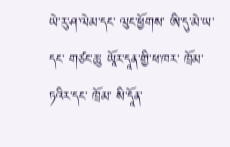ཡེ་རུ་ཤ་ལེམ་དང་ ལུང་ཕྱོགས་ ཨི་དུ་མེ་ཡ་དང་ གཙང་ཆུ་ ཡཱོར་དཱན་གྱི་ཕ་ཁར་ ཁྲོམ་ ཏའིར་དང་ ཁྲོམ་ སི་དཱོན་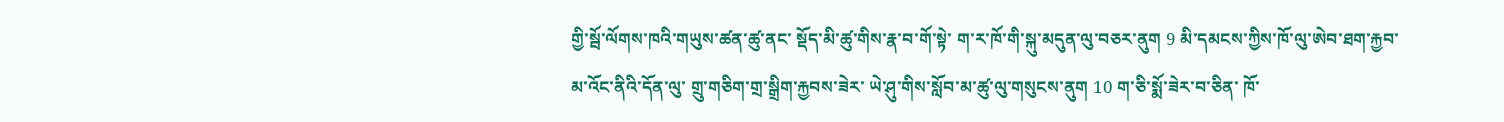གྱི་སྦོ་ལོགས་ཁའི་གཡུས་ཚན་ཚུ་ནང་ སྡོད་མི་ཚུ་གིས་རྣ་བ་གོ་སྟེ་ ག་ར་ཁོ་གི་སྐུ་མདུན་ལུ་བཅར་ནུག 9 མི་དམངས་ཀྱིས་ཁོ་ལུ་ཨེབ་ཐག་རྐྱབ་མ་འོང་ནིའི་དོན་ལུ་ གྲུ་གཅིག་གྲ་སྒྲིག་རྐྱབས་ཟེར་ ཡེ་ཤུ་གིས་སློབ་མ་ཚུ་ལུ་གསུངས་ནུག 10 ག་ཅི་སྨོ་ཟེར་བ་ཅིན་ ཁོ་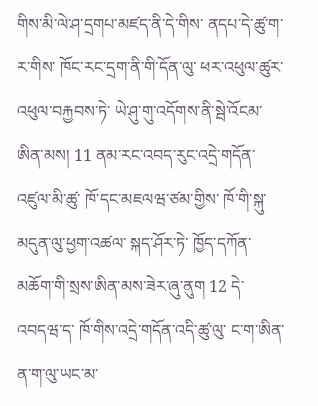གིས་མི་ལེ་ཤ་དྲགཔ་མཛད་ནི་དེ་གིས་ ནདཔ་དེ་ཚུ་ག་ར་གིས་ ཁོང་རང་དྲག་ནི་གི་དོན་ལུ་ ཕར་འཕུལ་ཚུར་འཕུལ་བརྐྱབས་ཏེ་ ཡེ་ཤུ་གུ་འདོགས་ནི་སྦེ་འོངམ་ཨིན་མས། 11 ནམ་རང་འབད་རུང་འདྲེ་གདོན་འཛུལ་མི་ཚུ་ ཁོ་དང་མཇལཝ་ཙམ་གྱིས་ ཁོ་གི་སྐུ་མདུན་ལུ་ཕྱག་འཚལ་ སྐད་ཤོར་ཏེ་ ཁྱོད་དཀོན་མཆོག་གི་སྲས་ཨིན་མས་ཟེར་ཞུ་ནུག 12 དེ་འབདཝ་ད་ ཁོ་གིས་འདྲེ་གདོན་འདི་ཚུ་ལུ་ ང་ག་ཨིན་ན་ག་ལུ་ཡང་མ་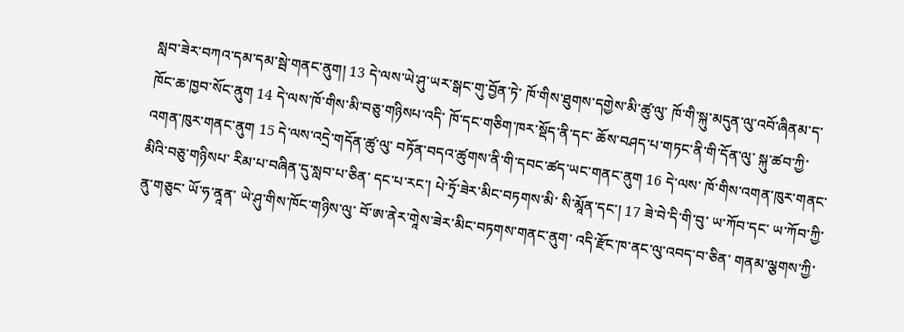སླབ་ཟེར་བཀའ་དམ་དམ་སྦེ་གནང་ནུག། 13 དེ་ལས་ཡེ་ཤུ་ཡར་སྒང་གུ་བྱོན་ཏེ་ ཁོ་གིས་ཐུགས་དགྱེས་མི་ཚུ་ལུ་ ཁོ་གི་སྐུ་མདུན་ལུ་འབོ་ཞིནམ་ད་ ཁོང་ཆ་ཁྱབ་སོང་ནུག 14 དེ་ལས་ཁོ་གིས་མི་བཅུ་གཉིསཔ་འདི་ ཁོ་དང་གཅིག་ཁར་སྡོད་ནི་དང་ ཆོས་བཤད་པ་གཏང་ནི་གི་དོན་ལུ་ སྐུ་ཚབ་ཀྱི་འགན་ཁུར་གནང་ནུག 15 དེ་ལས་འདྲེ་གདོན་ཚུ་ལུ་ བཏོན་བདའ་ཚུགས་ནི་གི་དབང་ཚད་ཡང་གནང་ནུག 16 དེ་ལས་ ཁོ་གིས་འགན་ཁུར་གནང་མིའི་བཅུ་གཉིསཔ་ རིམ་པ་བཞིན་དུ་སླབ་པ་ཅིན་ དང་པ་རང་། པེ་ཏྲོ་ཟེར་མིང་བཏགས་མི་ སི་མཱོན་དང་། 17 ཟེ་བེ་དི་གི་བུ་ ཡ་ཀོབ་དང་ ཡ་ཀོབ་ཀྱི་ནུ་གཅུང་ ཡོ་ཧ་ནཱན་ ཡེ་ཤུ་གིས་ཁོང་གཉིས་ལུ་ བོ་ཨ་ནེར་གཱེས་ཟེར་མིང་བཏགས་གནང་ནུག་ འདི་རྫོང་ཁ་ནང་ལུ་འབད་བ་ཅིན་ གནམ་ལྕགས་ཀྱི་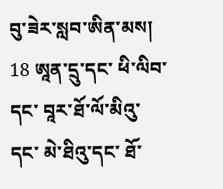བུ་ཟེར་སླབ་ཨིན་མས། 18 ཨཱན་དྲུ་དང་ ཕི་ལིབ་དང་ བཱར་ཐོ་ལོ་མིའུ་དང་ མེ་ཐིའུ་དང་ ཐོ་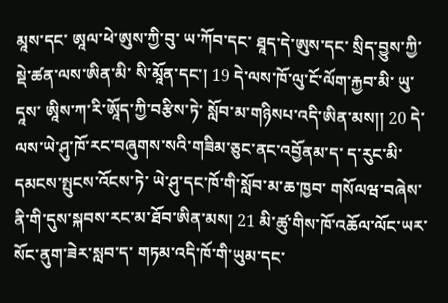མཱས་དང་ ཨཱལ་ཕེ་ཨུས་ཀྱི་བུ་ ཡ་ཀོབ་དང་ ཐཱད་དེ་ཨུས་དང་ སྲིད་བྱུས་ཀྱི་སྡེ་ཚན་ལས་ཨིན་མི་ སི་མཱོན་དང་། 19 དེ་ལས་ཁོ་ལུ་ངོ་ལོག་རྐྱབ་མི་ ཡུ་དཱས་ ཨཱིས་ཀ་རི་ཨཱོད་ཀྱི་བརྩིས་ཏེ་ སློབ་མ་གཉིསཔ་འདི་ཨིན་མས།། 20 དེ་ལས་ཡེ་ཤུ་ཁོ་རང་བཞུགས་སའི་གཟིམ་ཅུང་ནང་འབྱོནམ་ད་ ད་རུང་མི་དམངས་སྤུངས་འོངས་ཏེ་ ཡེ་ཤུ་དང་ཁོ་གི་སློབ་མ་ཆ་ཁྱབ་ གསོལཝ་བཞེས་ནི་གི་དུས་སྐབས་རང་མ་ཐོབ་ཨིན་མས། 21 མི་ཚུ་གིས་ཁོ་འཆོལ་ལོང་ཡར་སོང་ནུག་ཟེར་སླབ་ད་ གཏམ་འདི་ཁོ་གི་ཡུམ་དང་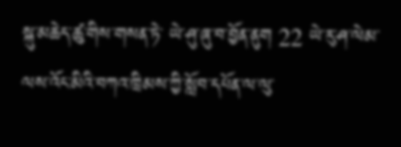སྐུ་མཆེད་ཚུ་གིས་གསན་ཏེ་ ཡེ་ཤུ་ཞུ་བ་བྱོན་ནུག 22 ཡེ་རུ་ཤ་ལེམ་ལས་འོང་མིའི་བཀའ་ཁྲིམས་ཀྱི་སློབ་དཔོན་ལ་ལུ་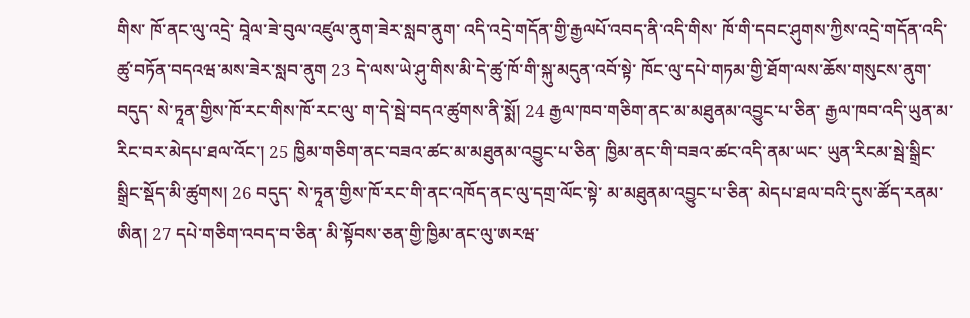གིས་ ཁོ་ནང་ལུ་འདྲེ་ བཱེལ་ཟེ་བུལ་འཛུལ་ནུག་ཟེར་སླབ་ནུག་ འདི་འདྲེ་གདོན་གྱི་རྒྱལཔོ་འབད་ནི་འདི་གིས་ ཁོ་གི་དབང་ཤུགས་ཀྱིས་འདྲེ་གདོན་འདི་ཚུ་བཏོན་བདའཝ་མས་ཟེར་སླབ་ནུག 23 དེ་ལས་ཡེ་ཤུ་གིས་མི་དེ་ཚུ་ཁོ་གི་སྐུ་མདུན་འབོ་སྟེ་ ཁོང་ལུ་དཔེ་གཏམ་གྱི་ཐོག་ལས་ཆོས་གསུངས་ནུག་ བདུད་ སེ་ཏཱན་གྱིས་ཁོ་རང་གིས་ཁོ་རང་ལུ་ ག་དེ་སྦེ་བདའ་ཚུགས་ནི་སྨོ། 24 རྒྱལ་ཁབ་གཅིག་ནང་མ་མཐུནམ་འབྱུང་པ་ཅིན་ རྒྱལ་ཁབ་འདི་ཡུན་མ་རིང་བར་མེདཔ་ཐལ་འོང་། 25 ཁྱིམ་གཅིག་ནང་བཟའ་ཚང་མ་མཐུནམ་འབྱུང་པ་ཅིན་ ཁྱིམ་ནང་གི་བཟའ་ཚང་འདི་ནམ་ཡང་ ཡུན་རིངམ་སྦེ་སྒྲིང་སྒྲིང་སྡོད་མི་ཚུགས། 26 བདུད་ སེ་ཏཱན་གྱིས་ཁོ་རང་གི་ནང་འཁོད་ནང་ལུ་དགྲ་ལོང་སྟེ་ མ་མཐུནམ་འབྱུང་པ་ཅིན་ མེདཔ་ཐལ་བའི་དུས་ཚོད་རནམ་ཨིན། 27 དཔེ་གཅིག་འབད་བ་ཅིན་ མི་སྟོབས་ཅན་གྱི་ཁྱིམ་ནང་ལུ་ཨརཝ་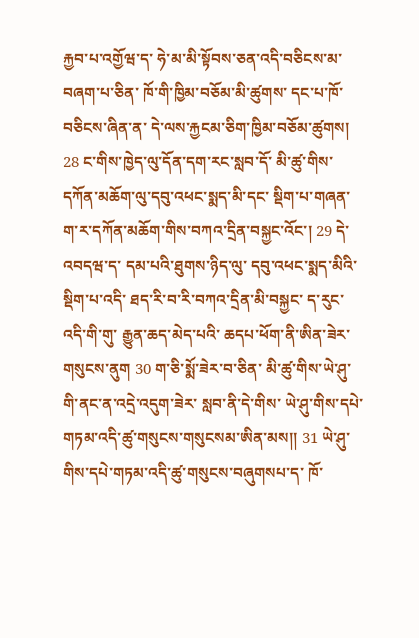རྐྱབ་པ་འགྱོཝ་ད་ ཧེ་མ་མི་སྟོབས་ཅན་འདི་བཅིངས་མ་བཞག་པ་ཅིན་ ཁོ་གི་ཁྱིམ་བཅོམ་མི་ཚུགས་ དང་པ་ཁོ་བཅིངས་ཞིན་ན་ དེ་ལས་རྐྱངམ་ཅིག་ཁྱིམ་བཅོམ་ཚུགས། 28 ང་གིས་ཁྱེད་ལུ་དོན་དག་རང་སླབ་དོ་ མི་ཚུ་གིས་དཀོན་མཆོག་ལུ་དབུ་འཕང་སྨད་མི་དང་ སྡིག་པ་གཞན་ག་ར་དཀོན་མཆོག་གིས་བཀའ་དྲིན་བསྐྱང་འོང་། 29 དེ་འབདཝ་ད་ དམ་པའི་ཐུགས་ཉིད་ལུ་ དབུ་འཕང་སྨད་མིའི་སྡིག་པ་འདི་ ཐད་རི་བ་རི་བཀའ་དྲིན་མི་བསྐྱང་ ད་རུང་འདི་གི་གུ་ རྒྱུན་ཆད་མེད་པའི་ ཆདཔ་ཕོག་ནི་ཨིན་ཟེར་གསུངས་ནུག 30 ག་ཅི་སྨོ་ཟེར་བ་ཅིན་ མི་ཚུ་གིས་ཡེ་ཤུ་གི་ནང་ན་འདྲེ་འདུག་ཟེར་ སླབ་ནི་དེ་གིས་ ཡེ་ཤུ་གིས་དཔེ་གཏམ་འདི་ཚུ་གསུངས་གསུངསམ་ཨིན་མས།། 31 ཡེ་ཤུ་གིས་དཔེ་གཏམ་འདི་ཚུ་གསུངས་བཞུགསཔ་ད་ ཁོ་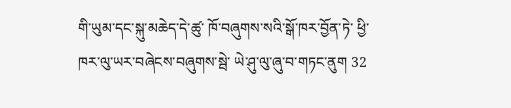གི་ཡུམ་དང་སྐུ་མཆེད་དེ་ཚུ་ ཁོ་བཞུགས་སའི་སྒོ་ཁར་བྱོན་ཏེ་ ཕྱི་ཁར་ལུ་ཡར་བཞེངས་བཞུགས་སྦེ་ ཡེ་ཤུ་ལུ་ཞུ་བ་གཏང་ནུག 32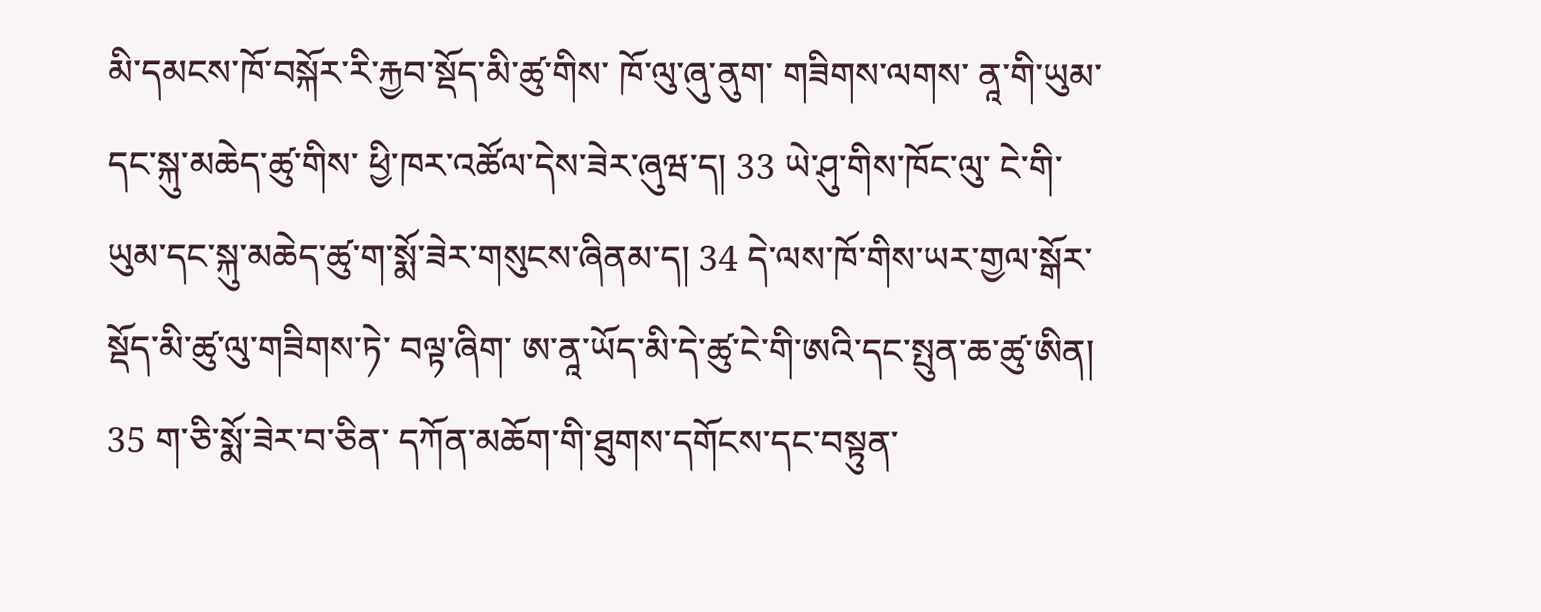མི་དམངས་ཁོ་བསྐོར་རི་རྐྱབ་སྡོད་མི་ཚུ་གིས་ ཁོ་ལུ་ཞུ་ནུག་ གཟིགས་ལགས་ ནཱ་གི་ཡུམ་དང་སྐུ་མཆེད་ཚུ་གིས་ ཕྱི་ཁར་འཚོལ་དེས་ཟེར་ཞུཝ་ད། 33 ཡེ་ཤུ་གིས་ཁོང་ལུ་ ངེ་གི་ཡུམ་དང་སྐུ་མཆེད་ཚུ་ག་སྨོ་ཟེར་གསུངས་ཞིནམ་ད། 34 དེ་ལས་ཁོ་གིས་ཡར་གྱལ་སྒོར་སྡོད་མི་ཚུ་ལུ་གཟིགས་ཏེ་ བལྟ་ཞིག་ ཨ་ནཱ་ཡོད་མི་དེ་ཚུ་ངེ་གི་ཨའི་དང་སྤུན་ཆ་ཚུ་ཨིན། 35 ག་ཅི་སྨོ་ཟེར་བ་ཅིན་ དཀོན་མཆོག་གི་ཐུགས་དགོངས་དང་བསྟུན་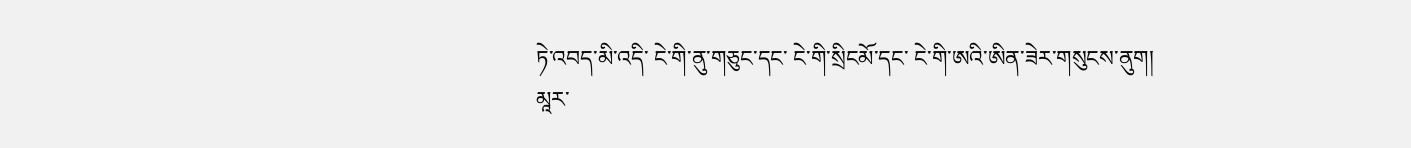ཏེ་འབད་མི་འདི་ ངེ་གི་ནུ་གཅུང་དང་ ངེ་གི་སྲིངམོ་དང་ ངེ་གི་ཨའི་ཨིན་ཟེར་གསུངས་ནུག།
མཱར་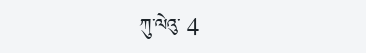ཀུ་ལེའུ་ 4